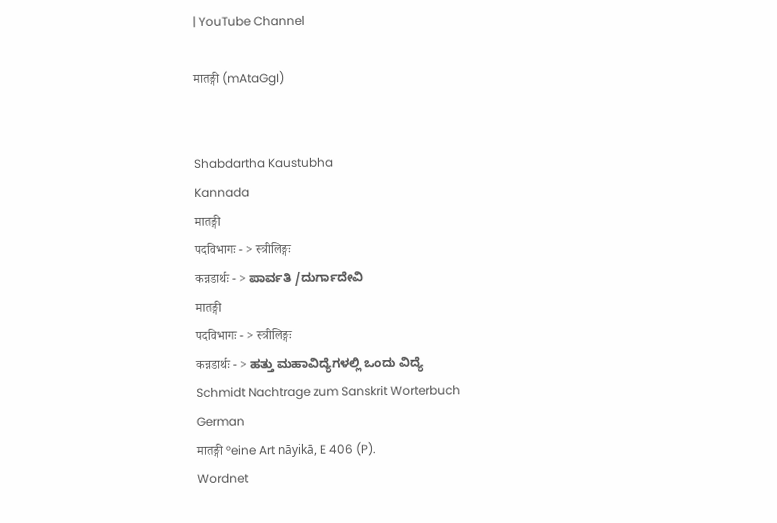| YouTube Channel

मातङ्गी (mAtaGgI)


Shabdartha Kaustubha
Kannada
मातङ्गी
पदविभागः - > स्त्रीलिङ्गः
कन्नडार्थः - > ಪಾರ್ವತಿ /ದುರ್ಗಾದೇವಿ
मातङ्गी
पदविभागः - > स्त्रीलिङ्गः
कन्नडार्थः - > ಹತ್ತು ಮಹಾವಿದ್ಯೆಗಳಲ್ಲಿ ಒಂದು ವಿದ್ಯೆ
Schmidt Nachtrage zum Sanskrit Worterbuch
German
मातङ्गी °eine Art nāyikā, E 406 (P).
Wordnet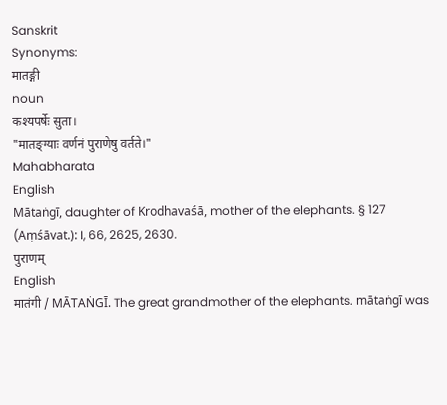Sanskrit
Synonyms:
मातङ्गी
noun
कश्यपर्षेः सुता।
"मातङ्ग्याः वर्णनं पुराणेषु वर्तते।"
Mahabharata
English
Mātaṅgī, daughter of Krodhavaśā, mother of the elephants. § 127 (Aṃśāvat.): I, 66, 2625, 2630.
पुराणम्
English
मातंगी / MĀTAṄGĪ. The great grandmother of the elephants. mātaṅgī was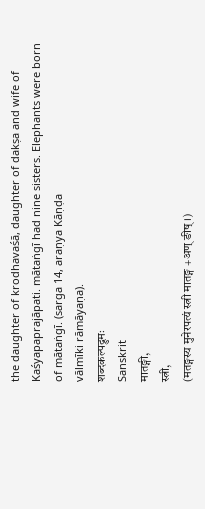the daughter of krodhavaśā, daughter of dakṣa and wife of Kaśyapaprajāpati. mātaṅgī had nine sisters. Elephants were born of mātaṅgī. (sarga 14, araṇya Kāṇḍa
vālmīki rāmāyaṇa).
शब्दकल्पद्रुमः
Sanskrit
मातङ्गी,
स्त्री,
(मतङ्गस्य मुनेरपत्यं स्त्री मातङ्ग +अण् ङीष् ।)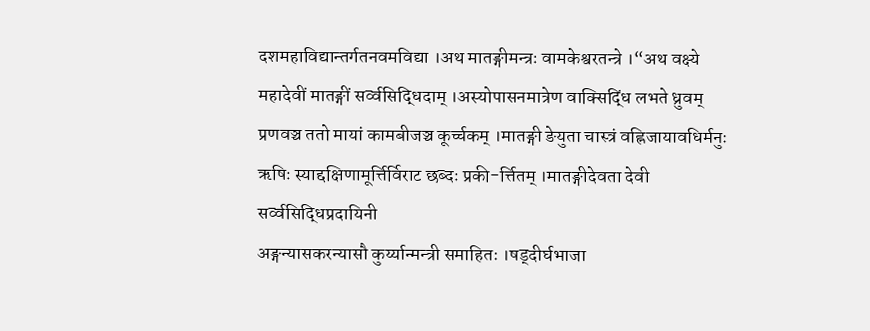दशमहाविद्यान्तर्गतनवमविद्या ।अथ मातङ्गीमन्त्रः वामकेश्वरतन्त्रे ।“अथ वक्ष्ये महादेवीं मातङ्गीं सर्व्वसिद्धिदाम् ।अस्योपासनमात्रेण वाक्सिद्धिं लभते ध्रुवम्
प्रणवञ्च ततो मायां कामबीजञ्च कूर्च्चकम् ।मातङ्गी ङेयुता चास्त्रं वह्निजायावधिर्मनुः
ऋषिः स्याद्दक्षिणामूर्त्तिर्विराट छब्दः प्रकी-र्त्तितम् ।मातङ्गीदेवता देवी सर्व्वसिद्धिप्रदायिनी
अङ्गन्यासकरन्यासौ कुर्य्यान्मन्त्री समाहितः ।षड्दीर्घभाजा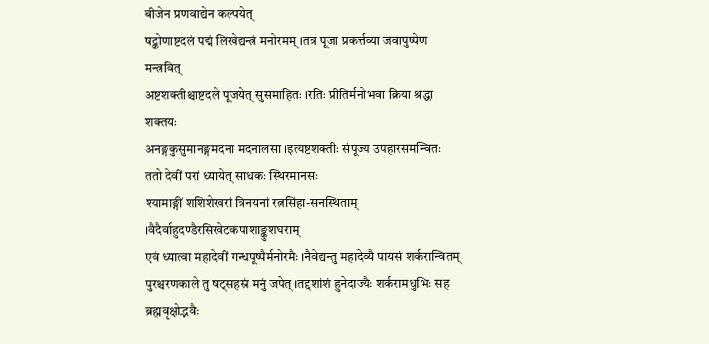बीजेन प्रणवाद्येन कल्पयेत्
षट्कोणाष्टदलं पद्मं लिखेद्यन्त्रं मनोरमम् ।तत्र पूजा प्रकर्त्तव्या जवापुष्पेण मन्त्रवित्
अष्टशक्तीश्चाष्टदले पूजयेत् सुसमाहितः ।रतिः प्रीतिर्मनोभवा क्रिया श्रद्धा शक्तयः
अनङ्गकुसुमानङ्गमदना मदनालसा ।इत्यष्टशक्तीः संपूज्य उपहारसमन्वितः
ततो देवीं परां ध्यायेत् साधकः स्थिरमानसः
श्यामाङ्गीं शशिशेखरां त्रिनयनां रत्नसिंहा-सनस्थिताम् ।वैदैर्वाहुदण्डैरसिखेटकपाशाङ्कुशघराम्
एवं ध्यात्वा महादेवीं गन्धपूष्पैर्मनोरमैः ।नैवेद्यन्तु महादेव्यै पायसं शर्करान्वितम्
पुरश्चरणकाले तु षट्सहस्रं मनुं जपेत् ।तद्दशांशं हुनेदाज्यैः शर्करामधुभिः सह
ब्रह्मवृक्षोद्भवैः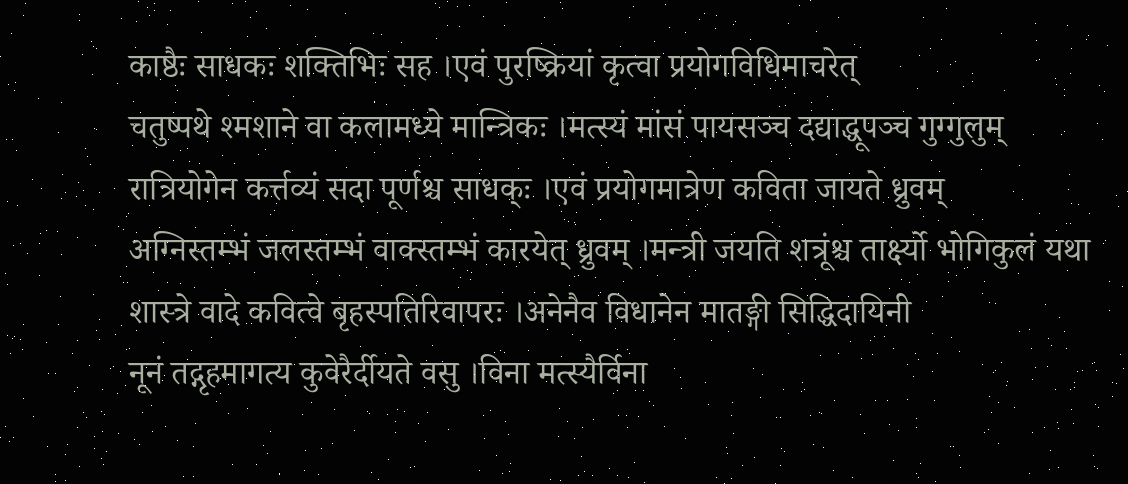काष्ठैः साधकः शक्तिभिः सह ।एवं पुरष्क्रियां कृत्वा प्रयोगविधिमाचरेत्
चतुष्पथे श्मशाने वा कलामध्ये मान्त्रिकः ।मत्स्यं मांसं पायसञ्च दद्याद्धूपञ्च गुग्गुलुम्
रात्रियोगेन कर्त्तव्यं सदा पूर्णश्च साधक्ः ।एवं प्रयोगमात्रेण कविता जायते ध्रुवम्
अग्निस्तम्भं जलस्तम्भं वाक्स्तम्भं कारयेत् ध्रुवम् ।मन्त्री जयति शत्रूंश्च तार्क्ष्यो भोगिकुलं यथा
शास्त्रे वादे कवित्वे बृहस्पतिरिवापरः ।अनेनैव विधानेन मातङ्गी सिद्धिदायिनी
नूनं तद्गृहमागत्य कुवेरैर्दीयते वसु ।विना मत्स्यैर्विना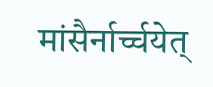मांसैर्नार्च्चयेत्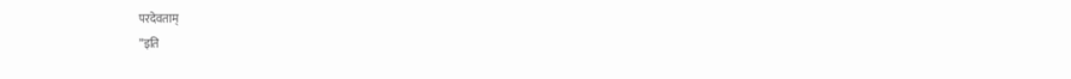परदेवताम्
”इति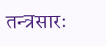तन्त्रसारः